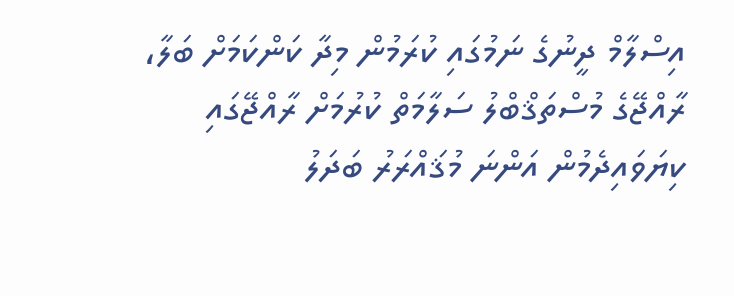އިސްލާމް ދީނުގެ ނަމުގައި ކުރަމުން މިދާ ކަންކަމަށް ބަލާ، ރާއްޖޭގެ މުސްތަޤްބްލު ސަލާމަތް ކުރުމަށް ރާއްޖޭގައި ކިޔަވައިދެމުން އަންނަ މުޤައްރަރު ބަދަލު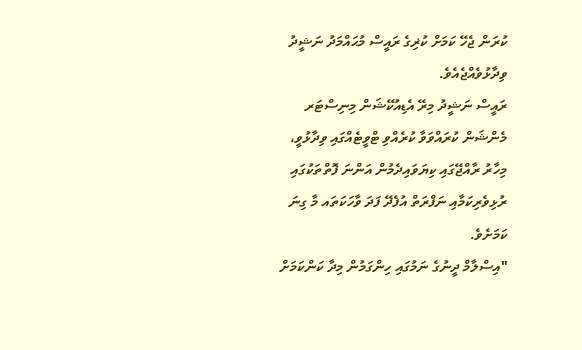ކުރަން ޖެހޭ ކަމަށް ކުޜިގެ ރައީސް މުޙައްމަދު ނަޝީދު ވިދާޅުވެއްޖެއެވެ.
ރައީސް ނަޝީދު މިރޭ އެޑިއުކޭޝަން މިނިސްޓަރ މެންޝަން ކުރައްވަވާ ކުރެއްވި ޓްވީޓެއްގައި ވިދާޅުވީ، މިހާރު ރާއްޖޭގައި ކިޔަވައިދެމުން އަންނަ ފޮތްތަކުގައި ރުޅިވެރިކަމާއި ނަފްރަތް އުފެދޭ ފަދަ ވާހަކަތައ މާ ގިނަ ކަމަށެވެ.
"އިސްލާމް ދީނުގެ ނަމުގައި ހިންގަމުން މިދާ ކަންކަމަށް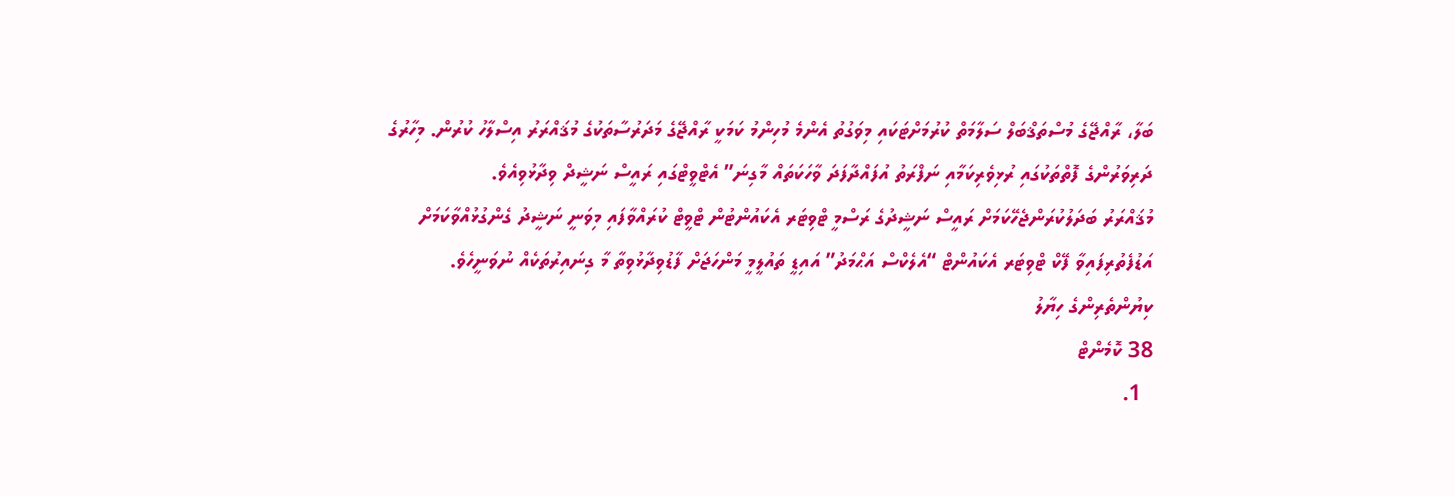ބަލާ، ރާއްޖޭގެ މުސްތަޤްބަލް ސަލާމަތް ކުރުމަށްޓަކައި މިވަގުތު އެންމެ މުހިންމު ކަމަކީ ރާއްޖޭގެ މަދަރުސާތަކުގެ މުޤައްރަރު އިސްލާހު ކުރުން. މިހާރުގެ ދަރިވަރުންގެ ފޮތްތަކުގައި ރުޅިވެރިކަމާއި ނަފްރަތު އުފައްދާފަދަ ވާހަކަތައް މާގިނަ” އެޓްވީޓްގައި ރައީސް ނަޝީދް ވިދާޅުވިއެވެ.
މުޤައްރަރު ބަދަލުކުރަންޖެހޭކަމަށް ރައީސް ނަޝީދުގެ ރަސްމީ ޓްވިޓަރ އެކައުންޓުން ޓްވީޓް ކުރައްވާފައި މިވަނީ ނަޝީދު ގެންގުޅުއްވާކަމަށް އަޑުފެތުރިފައިވާ ފޭކް ޓްވިޓަރ އެކައުންޓް “އެލެކްސް އަޙްމަދު” އައިޑީ ތައުލީމީ މަންހަޖަށް ފާޑުވިދާޅުވިތާ މާ ގިނައިރުތަކެއް ނުވަނީހެވެ.
ކިޔުންތެރިންގެ ހިޔާލު
38 ކޮމެންޓް
  1.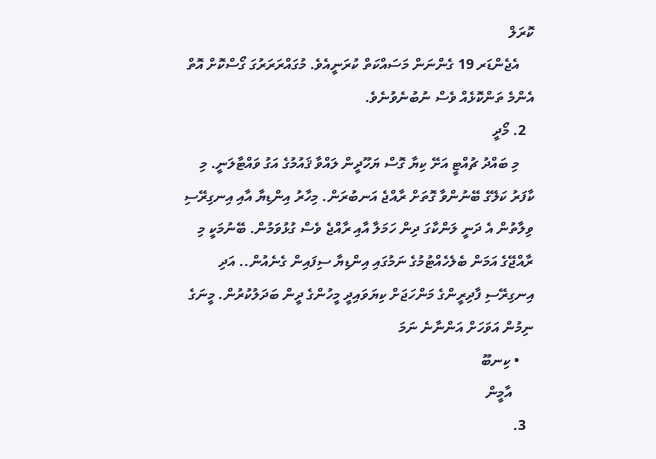ކޮރަލް
    އެޖެންޑަރ 19 ގެންނަން މަސައްކަތް ކުރަނީއެވެ. މުގައްރަރަރުގަ ގޯސްކޮށް އޮތް އެންމެ ތަންކޮޅެއް ވެސް ނުބުނެވުނެވެ.
  2. މޯދީ
    މި ބައްދު ޗުއްޓީ އަށޭ ކިޔާ ގޮސް ޔަހޫދީން ލައްވާ ޤައުމުގެ އަގު ވައްޓާލަނީ. މި ކާފަރު ކަލޭގެ ބޭނުންވާ ގޮތަށް ރާއްޖެ އަނބުރަން. މިހާރު އިންޑިޔާ އާއި އިނގިރޭސި ވިލާތުން އެ ދަނީ ލަންކާގަ ދިން ހަމަލާ އާއި ރާއްޖެ ވެސް ގުޅުވަމުން. ބޭނުމަކީ މި ރާއްޖޭގެ އަމަން ބެލެހެއްޓުމުގެ ނަމުގައި އިންޑިޔާ ސިފައިން ގެނެއުން.. އަދި އިނގިރޭސި ފާދިރީންގެ މަންހަޖަށް ކިޔަވައިދީ މީހުންގެ ދީން ބަދަލުކުރުން. މީނަގެ ނިމުން އަވަހަށް އަންނާނެ ނަމަ
    • ކިނބޫ
      އާމީން
  3.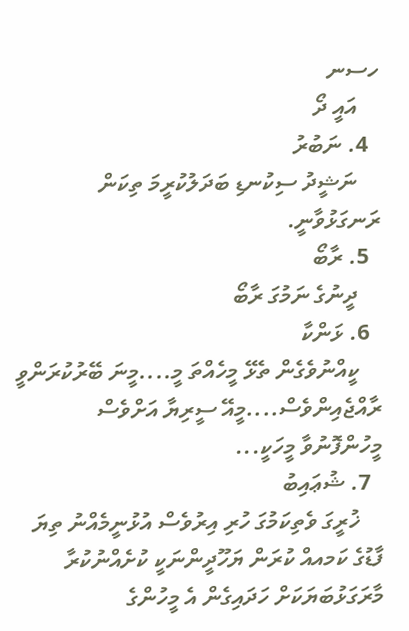ހސނ
    އައީ ދޯ
  4. ނަބުރު
    ނަޝީދު ސިކުނޑި ބަދަލުކުރީމަ ތިކަން ރަނގަޅުވާނީ.
  5. ރާބޯ
    ދީނުގެ ނަމުގަ ރާބޯ
  6. ޅަންކާ
    ކީއްނުވެގެން ތެޅޭ މީހެއްތަ މީ....މީނަ ބޭރުކުރަންވީ ރާއްޖެއިންވެސް....މީއޭ ސީރިޔާ އަށްވެސް މީހުންފޮނުވާ މީހަކީ...
  7. ޝުޢައިބު
    ޚުރީގަ ވެތިކަމުގަ ހުރި އިރުވެސް އުޅުނީމެއްނު ތިޔަ ފާޑުގެ ކަމއއް ކުރަން ޔަހޫދީންނަކީ ކުށެއްނުކުރާ މާރަގަޅުބަޔަކަށް ހަދައިގެން އެ މީހުންގެ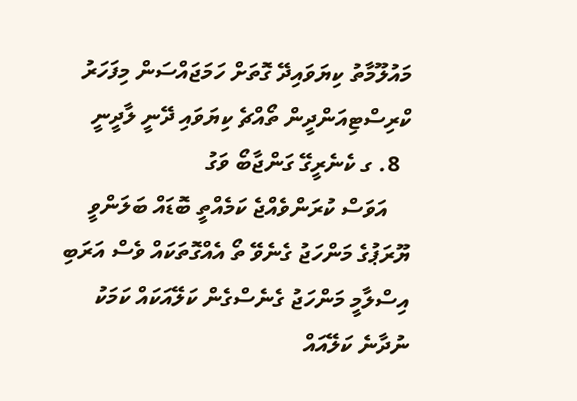މައުލޫމާތު ކިޔަވައިދޭ ގޮތަށް ހަމަޖައްސަން މިފަހަރު ކްރިސްޓިއަންދީން ތޯއްޗެ ކިޔަވައި ދޭނީ ލާދީނީ
  8. ގ ކެނެރީގޭ ގަންޖާބޯ ވަގު
    އަވަސް ކުރަންވެއްޖެ ކަމެއްތީ ބޮޑައް ބަލަންވީ ޔޫރަޕުގެ މަންހަޖު ގެނެވޭ ތޯ އެއްގޮތަކައް ވެސް އަރަބި އިސްލާމީ މަންހަޖު ގެނެސްގެން ކަލޭއަކައް ކަމަކު ނުދާނެ ކަލޭއައް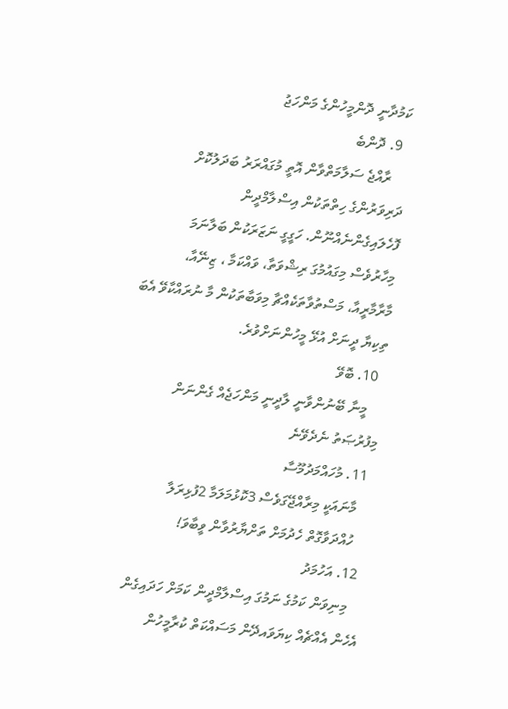ކަމުދާނީ ދޮންމީހުންގެ މަންހަޖު
  9. ދޮންބެ
    ރާއްޖެ ސަލާމަތްވާން އޮތީ މުގައްރަރު ބަދަލުކޮށް ދަރިވަރުންގެ ހިތްތަކުން އިސްލާމްދީން ފޮހެލައިގެންނެއްނޫން. ހަގީގީ ނަޒަރަކުން ބަލާނަމަ މިހާރުވެސް މިގައުމުގަ ރިޝްވަތާ، ވައްކަމާ ، ޒިނޭއާ، މާރާމާރީއާ، މަސްތުވާތަކެއްޗާ މިވަބާތަކުން މާ ނުރައްކާވޭ އެބަ ތިކިޔާ ދީނަށް އުޅޭ މީހުންނަށްވުރެ.
  10. ބޮވޭ
    މީނާ ބޭނުންވާނީ ލާދީނީ މަންހަޖެއް ގެންނަން މިފުރުޞަތު ނެދެވޭނެ
  11. މުހައްމަދުމޫސާ
    މާނައަކީ މިރާއްޖޭގަވެސް 3ކޮޅުމަލަމާ 2ފުޅިރަލާ
    ހުއްދަވާގޮތް ހެދުމަށް ތަށްޔާރުވާން ވީބާވަ!
  12. އަހުމަދު
    މިނިވަން ކަމުގެ ނަމުގަ އިސްލާމްދީން ކަމަށް ހަދައިގެން އެހެން އެއްޗެއް ކިޔަވައދޭން މަސައްކަތް ކުރާމީހުން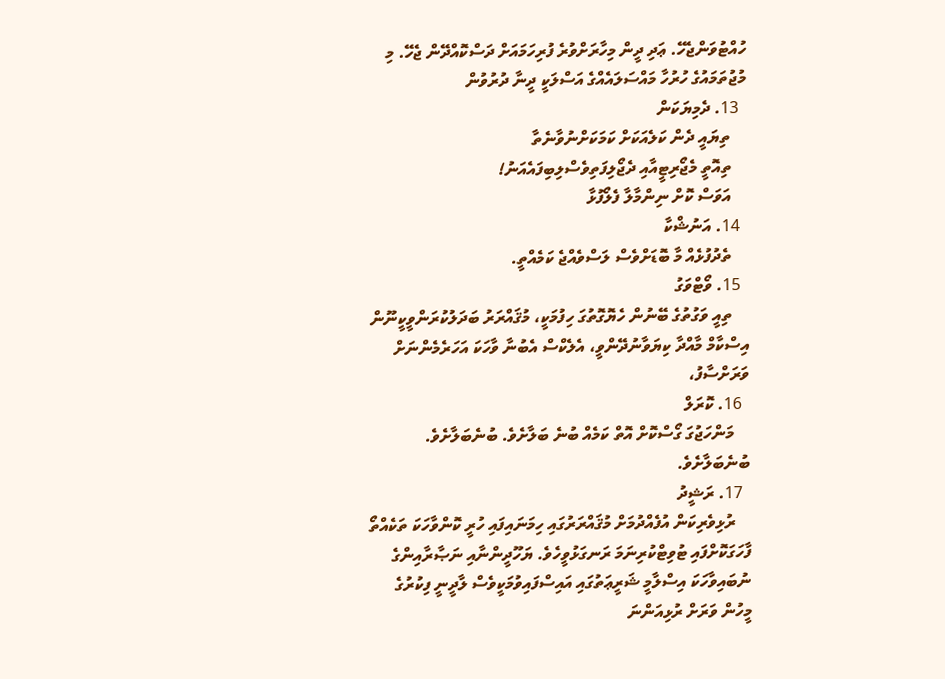ހުއްޓުވަންޖެހޭ. ޢަދި ދީން މިހާރަށްވުރެ ފުރިހަމައަށް ދަސްކޮއްދޭން ޖެހޭ. މި މުޖުތަމައުގެ ހުރުހާ މައްސަލައެއްގެ އަސްލަކީ ދީނާ ދުރުވުން
  13. ދެމިޔަކަން
    ތިޔައީ ދެން ކަލެއަކަށް ކަމަކަށްނުވާނެތާ
    ތިއޮތީ މެޖޯރިޓީއާއި ދެޖޯލިފަތިވެސްލިބިފައެއަނު!
    އަވަސް ކޮށް ނިންމާލާ ފެލޯފުޅާ
  14. އަނުޝްކާ
    ތެދުފުޅެއް މާ ބޮޑަށްވެސް ލަސްވެއްޖެ ކަމެއްތީ.
  15. ވޯޓްވަގު
    ތިއީ ވަގުތުގެ ބޭނުން ހެޔޮގޮތުގަ ހިފުމަކީ، މުޤައްރަރު ބަދަލުކުރަންވީކީނޫން އިސްކާމް މާއްދާ ކިޔަވާނުދޭންވީ، އެލެކްސް އެބުނާ ވާހަކަ އަހަރެމެންނަށް ވަރަށްސާފު،
  16. ކޮރަލް
    މަންހަޖުގަ ގޯސްކޮށް އޮތް ކަމެއް ބުނެ ބަލާށެވެ. ބުނެބަލާށެވެ. ބުނެބަލާށެވެ.
  17. ރަޝީދު
    ރުޅިވެރިކަން އުފެއްދުމަށް މުޤައްރަރުގައި ހިމަނައިފައި ހުރީ ކޮންވާހަކަ ތަކެއްތޯ ފާހަގަކޮށްފައި ޓުވިޓްކުރިނަމަ ރަނގަޅުވީހެވެ. ޔަހޫދީންނާއި ނަޞާރާއިންގެ ނުބައިވާހަކަ އިސްލާމީ ޝަރީޢަތުގައި އައިސްފައިވުމަކީވެސް ލާދީނީ ފިކުރުގެ މީހުން ވަރަށް ރުޅިއަންނަ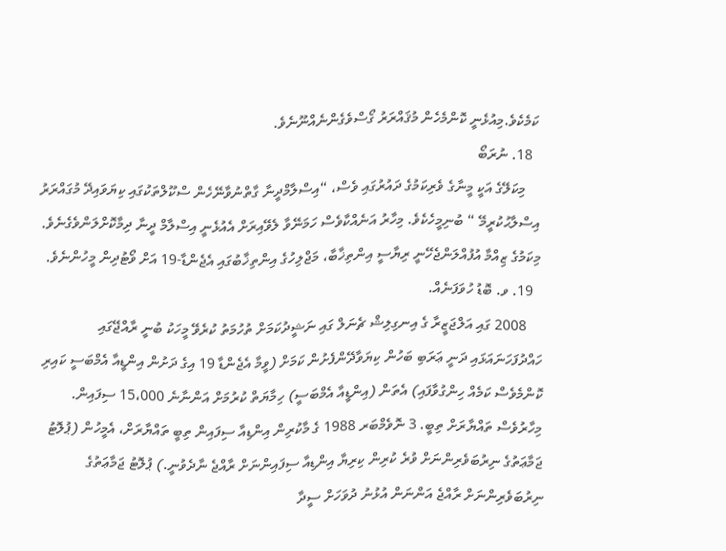ކަމެކެވެ.މިއުޅެނީ ކޮންމެހެން މުޤައްރަރު ގޯސްވެގެންނެއްނޫނެވެ.
  18. ނުރަބޯ
    މިކަލޭގެ އަކީ މީނާގެ ވެރިކަމުގެ ދައުރުގައި ވެސް، “އިސްލާމްދީނާ ގާތްނުވާނޭހެން ސްކޫލްތަކުގައި ކިޔަވައިދޭ މުގައްރަރު އިސްލާޙުކުރީމޭ “ ބުނިމީހެކެވެ. މިހާރު އަނެއްކާވެސް ހަމަނޭވާ ލެވޭއިރަށް އެއުޅެނީ އިސްލާމް ދީނާ ދިމާކޮށްލަންވެގެނެވެ. މިކަމުގެ ޒިއްމާ އުފުއްލަންޖެހޭނީ ރިޔާސީ އިންތިޚާބާ، މަޖްލިހުގެ އިންތިޚާބުގައި އެޖެންޑާ-19 އަށް ވޯޓުދިން މީހުންނެވެ.
  19. ވ. ބޮޑު ހުވަފަނެއް.
    2008 ގައި އަލްޖަޒީރާ ގެ އިނގިލިޝް ޗެނަލް ގައި ނަޝީދުކަމަށް ތުހުމަތު ކުރެވޭ މީހަކު ބުނީ ރާއްޖޭގައި ހައްދުފަހަނައަޅައި ދަނީ ޢަރަބި ބަހުން ކިޔަވާދޭންފެށުން ކަމަށް (ވީމާ އެޖެންޑާ 19 އިގެ ދަށުން އިންޑީއާ އެމްބަސީ ކައިރި ކޮންމެވެސް ކަމެއް ހިންގުވާފައި) އެތަން (އިންޑީއާ އެމްބަސީ) ހިމާޔަތް ކުރުމަށް އަންނާނެ 15،000 ސިފައިން. މިހާރުވެސް ތައްޔާރަށް ތިބީ. 3 ނޮވެމްބަރ 1988 ގެ މާކުރިން އިންޑިއާ ސިފައިން ތިބީ ތައްޔާރަށް، އެމީހުން (ޕުލޮޓު ޖަމާޢަތުގެ ނިރުބަވެރިންނަށް ވުރެ ކުރިން ކިރިޔާ އިންޑިއާ ސިފައިންނަށް ރާއްޖެ ނާދެވުނީ.) ޕުލޮޓު ޖަމާޢަތުގެ ނިރުބަވެރިންނަށް ރާއްޖެ އަންނަން އުޅުނު ދުވަހަށް ސީދާ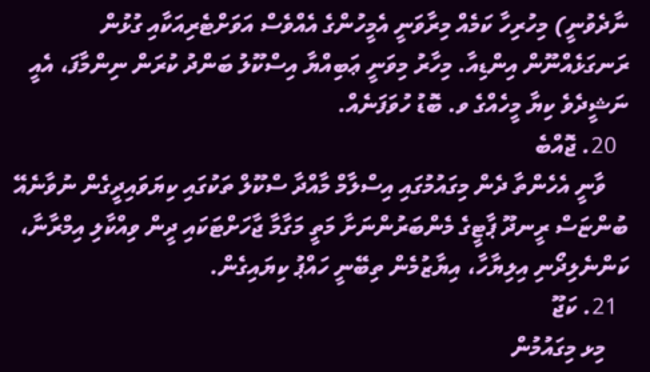ނާދެވުނީ) މިހުރިހާ ކަމެއް މިރާވަނީ އެމީހުންގެ އެއްވެސް އަވަށްޓެރިއަކާއި ގުޅުން ރަނގަޅެއްނޫން އިންޑިއާ. މިހާރު މިވަނީ ޢަބިއްޔާ އިސްކޫލު ބަންދު ކުރަން ނިންމާފަ، އެއީ ނަޝީދެވެ ކިޔާ މީހެއްގެ ވ. ބޮޑު ހުވަފަނެއް.
  20. ޖޮއްބެ
    ވާނީ އެހެންތާ ދެން މިގައުމުގައި އިސްލާމް މާއްދާ ސްކޫލް ތަކުގައި ކިޔަވައިދީގެން ނުވާނެއޭ ބުންޏަސް ރީނދޫ ޕާޓީގެ މެންބަރުންނަށާ މަތީ މަގާމާ ޖާހަށްޓަކައި ދީން ވިއްކާލި އިމްރާނާ، ކަންނެލިދޯނި އިލިޔާހާ، އިޔާޒުމެން ތިބޭނީ ހައްޕު ކިޔައިގެން.
  21. ކަޖޫ
    މިޅ މިގައުމުން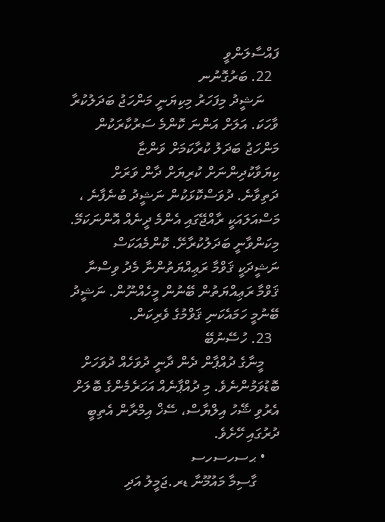ފައްސާލަންވީ
  22. ބަރުގޮނުނ
    ނަޝީދު މިފަހަރު މިކިޔަނީ މަންހަޖު ބަދަލުކުރާ ވާހަކަ. އަލަށް އަންނަ ކޮންމެ ސަރުކާރަކުން މަންހަޖު ބަދަލު ކުރާކަމަށް ވަންޏާ ކިޔަވާކުދިންނަށް ކުރިޔަށް ދާން ވަރަށް ދަތިވާނެ. ދުވަސްކޮޅަކުން ނަޝީދު ބުނެފާނެ ، މަސްއަލައަކީ ރާއްޖޭގައި އެންމެ ދީނެއް އޮންނަކަމޭ. މިކަންވާނީ ބަދަލުކުރާށޭ. ކޮންމެއަކަސް ނަޝީދަކީ ޤަވްމާ ރަޢިއްޔަތުންނާ މެދު ވިސްނާ ޤަވްމާ ރަޢިއްޔަތުން ބޭނުން މީހެއްނޫން. ނަޝީދު ބޭނުމީ ހަމައެކަނި ޤަވްމުގެ ވެރިކަން.
  23. ހުސޭނުބޭ
    މީނާގެ ދުއްޕާން ދެން ދާނީ ދުވަހެއް ދުވަހަށް ބޮޑުވަމުންނެވެ. މި ދުއްޕާނެއް އަހަރެމެންގެ ބޮލަށް އެރުވި ޝޭހު އިލްޔާސް، ސޭޚް އިމްރާން އެތިބީ ދުރުގައި ހޭށެވެ.
    • ޙސހސހސ
      ގާސިމާ މައުމޫނާ ޑރ.ޖަމީލު އަދި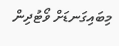މިބައިގަނޑަށް ވޯޓުދިން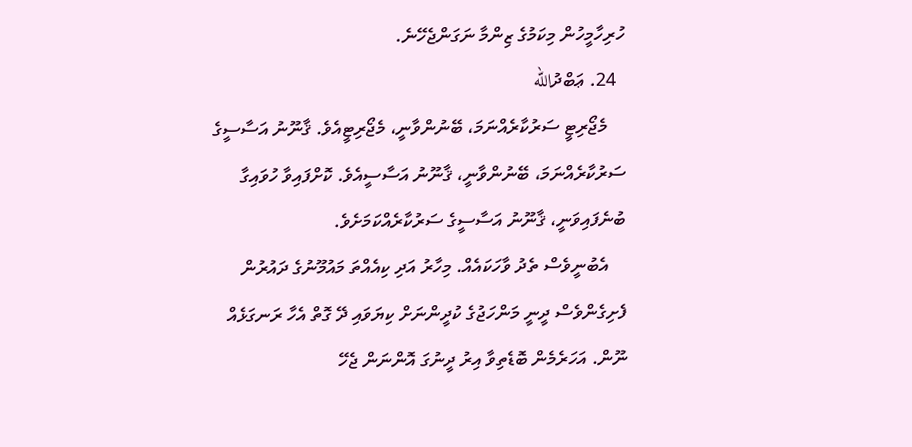ހުރިހާމީހުން މިކަމުގެ ޒިންމާ ނަގަންޖެހޭނެ.
  24. ޢަބްދުالله
    މެޖޯރިޓީ ސަރުކާރެއްނަމަ، ބޭނުންވާނީ، މެޖޯރިޓީއެވެ. ޤާނޫނު އަސާސީގެ ސަރުކާރެއްނަމަ، ބޭނުންވާނީ، ޤާނޫނު އަސާސީއެވެ. ކޮށްފައިވާ ހުވައިގާ ބުނެފައިވަނީ، ޤާނޫނު އަސާސީގެ ސަރުކާރެއްކަމަށެވެ.
    އެބުނީވެސް ތެދު ވާހަކައެއް. މިހާރު އަދި ކިއެއްތަ މައުމޫނުގެ ދައުރުން ފެށިގެންވެސް ދީނީ މަންހަޖުގެ ކުދީންނަށް ކިޔަވައި ދޭ ގޮތް އެހާ ރަނގަޅެއް ނޫން. އަހަރެމެން ބޮޑެތިވާ އިރު ދީނުގަ އޮންނަން ޖެހޭ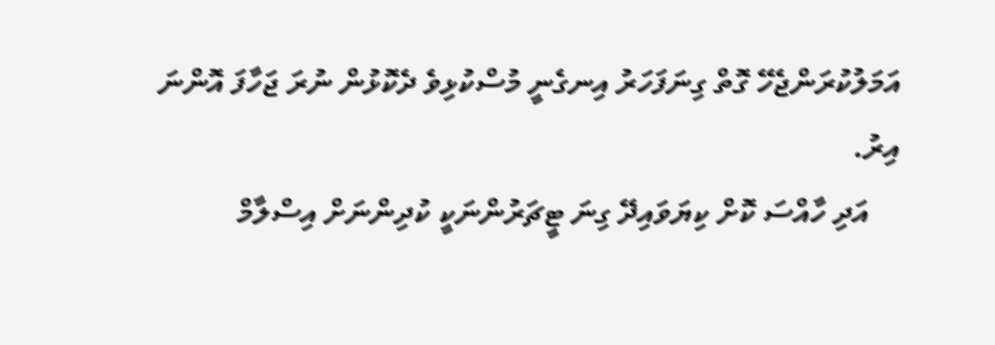އަމަލުކުރަންޖެހޭ ގޮތް ގިނަފަހަރު އިނގެނީ މުސްކުޅިވެ ދެކޮޅުން ނުރަ ޖަހާފަ އޮންނަ އިރު.
    އަދި ހާއްސަ ކޮށް ކިޔަވައިދޭ ގިނަ ޓީޗަރުންނަކީ ކުދިންނަށް އިސްލާމް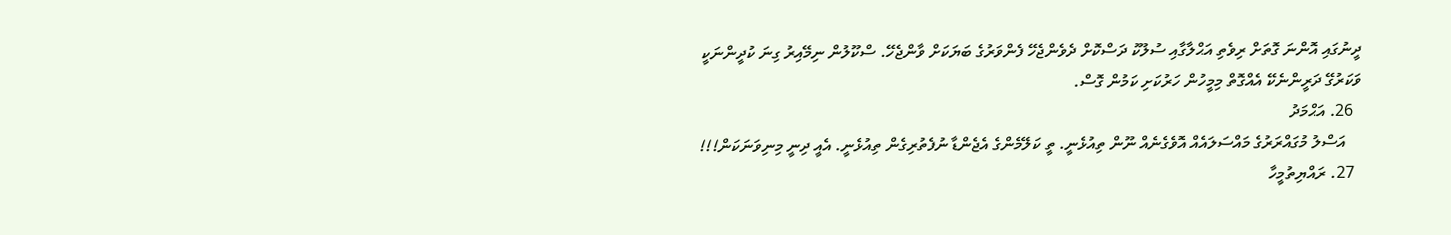ދީނުގައި އޮންނަ ގޮތަށް ރިވެތި އަޙްލާގާއި ސުލޫކު ދަސްކޮށް ދެވެންޖެހޭ ފެންވަރުގެ ބަޔަކަށް ވާންޖެހޭ. ސްކޫލުން ނިމޭއިރު ގިނަ ކުދީންނަކީ ވަކަރުގޭ ދަރީންނެކޭ އެއްގޮތް މިމީހުން ހަރުކަށި ކަމުން ގޮސް.
  26. އަޙްމަދު
    އަސްލު މުގައްރަރުގެ މައްސަލައެއް އޮވެގެނެއް ނޫން ތިއުޅެނީ. ތީ ކަލޭމެންގެ އެޖެންޑާ ނުފެތުރިގެން ތިއުޅެނީ. އެއީ ދިނީ މިނިވަނަކަން!!!
  27. ރައްޔިތުމީހާ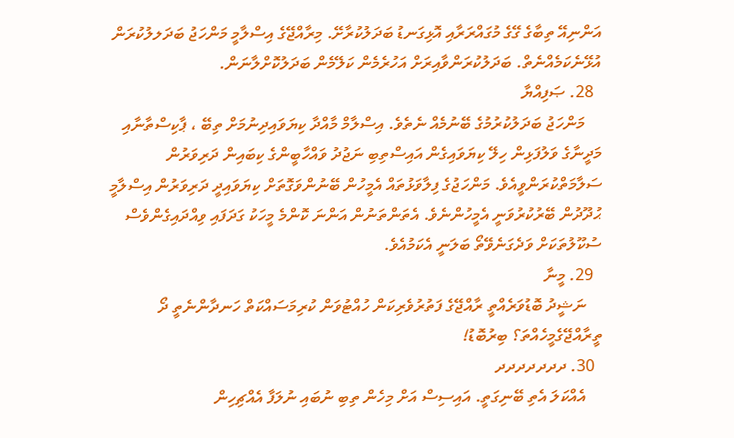އަންނިއޭ ތިބާގެ ގޭގެ މުގައްރަރާއި އޮޅިގަނޑު ބަދަލުކުރާށޭ. މިރާއްޖޭގެ އިސްލާމީ މަންހަޖު ބަދަލލުކުރަން އުޅޭނެކަމެއްނެތް. ބަދަލުކުރަންވާއިރަށް އަހުރެމެން ކަލޭމެން ބަދަލުކޮށްލާނަން.
  28. ޞަފިއްޔާ
    މަންހަޖު ބަދަލުކުރުމުގެ ބޭނުމެއް ނެތެވެ. އިސްލާމް މާއްދާ ކިޔަވައިދިނުމަށް ތިބޭ ، ޕާކިސްތާނާއި މަދީނާގެ ވަލުފަޅިން ހިލޭ ކިޔަވައިގެން އައިސްތިބި ނަޖުދު ވައްހާބީންގެ ކިބައިން ދަރިވަރުން ސަލާމަތްކުރަންވީއެވެ. މަންހަޖުގެ ފިލާވަޅުތައް އެމީހުން ބޭނުންވަގޮތަށް ކިޔަވައިދީ ދަރިވަރުން އިސްލާމީ ޙުދޫދުން ބޭރުކުރުވަނީ އެމީހުންނެވެ. އެތަންތަނުން އަންނަ ކޮންމެ މީހަކު ގަދަފައި ވިއްދައިގެންވެސް ސުކޫލުތަކަށް ވަދެގަނެވޭތޯ ބަލަނީ އެކަމުއެވެ.
  29. މީނާ
    ނަޝީދު ބޮޑުވަރެއްތީ ރާއްޖޭގެ ފަތުރުވެރިކަން ހުއްޓުވަން ކުރިމަސައްކަތް ހަނދާންނެތީ ދޯ ތީރާއްޖޭގެމީހެއްތަ؟ ބިރުބޮޑު!
  30. ދދދދދދދ
    އެއްކަލަ އެތި ބޭނިގަތީ. އައިސިސް އަށް މިހެން ތިބި ނުބައި ނުލަފާ އެއްޗިހިން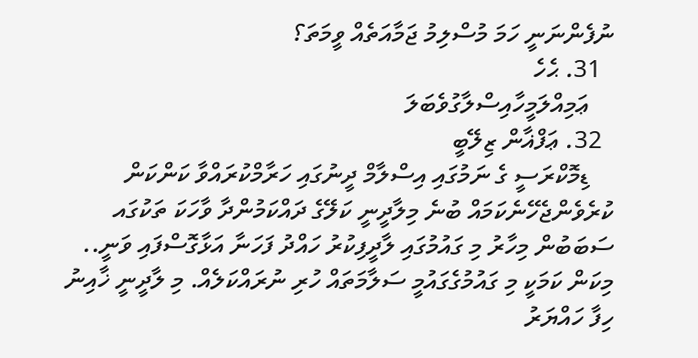ނުފެންނަނީ ހަމަ މުސްލިމު ޖަމާއަތެއް ވީމަތަ؟
  31. ޙެހެ
    ޢަމިއްލަމީހާއިސްލާގުވެބަލަ
  32. ޢަފްޣާން ޒިލޭބީ
    ޑިމޮކްރަސީ ގެ ނަމުގައި އިސްލާމް ދީނުގައި ހަރާމްކުރައްވާ ކަންކަން ކުރެވެންޖެހޭނެކަމައް ބުނެ މިލާދީނީ ކަލޭގެ ދައްކަމުންދާ ވާހަކަ ތަކުގައ ސަބަބުން މިހާރު މި ގައުމުގައި ލާދީފިކުރު ހައްދު ފަހަނާ އަޅާގޮސްފައި ވަނީ.. މިކަން ކަމަކީ މި ގައުމުގެގައުމީ ސަލާމަތައް ހުރި ނުރައްކަލެއް. މި ލާދީނީ ޚާއިނު ހިފާ ހައްޔަރު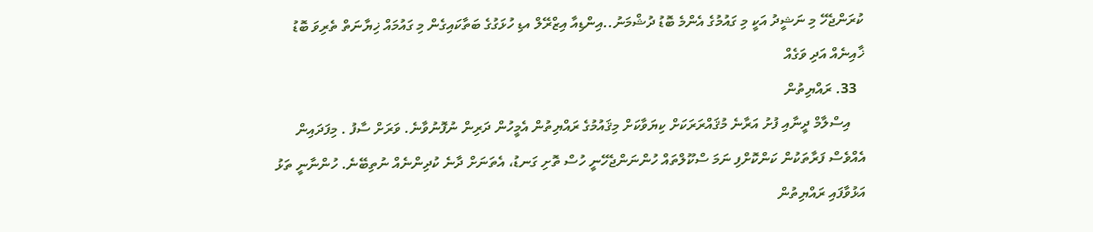ކުރަންޖެހޭ މި ނަޝީދު އަކީ މި ގައުމުގެ އެންމެ ބޮޑު ދުޝްމަނު..އިންޑިއާ އިޒްރޭލް އޑި ހުޅަގުގެ ބަތާކައިގެން މި ގައުމައް ޚިޔާނަތް ތެރިވަ ބޮޑު ޚާއިނެއް އަދި ވަގެއް
  33. ރައްޔިތުން
    އިސްލާމް ދީނާއި ފުށު އަރާނެ މުޤައްރަރަކަށް ކިޔަވާކަށް މިޤައުމުގެ ރައްޔިތުން އެމީހުން ދަރިން ނުފޮނުވާނެ. ވަރަށް ސާފު . މިފަދައިން އެއްވެސް ފަރާތަކުން ކަންކޮށްފި ނަމަ ސްކޫލްތައް ހުންނަންޖެހޭނީ ހުސް ތޮށި ގަނޑު، އެތަނަށް ދާނެ ކުދިންނެއް ނުތިބޭނެ. ހުންނާނީ ތަޅު އަޅުވާފައި ރައްޔިތުން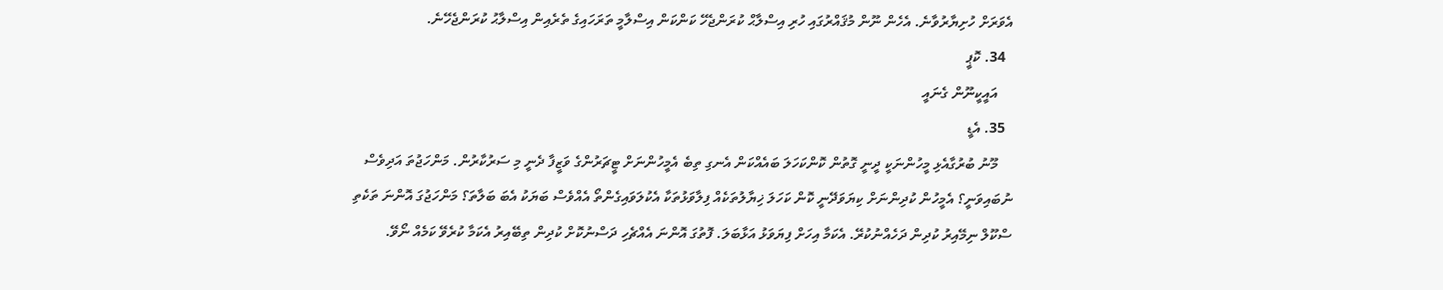އެވަރަށް ހުށިޔާރުވާނެ. އެހެން ނޫން މުޤައްރުގައި ހުރި އިސްލާޙް ކުރަންޖެހޭ ކަންކަން އިސްލާމީ ތަރަހައިގެ ތެރެއިން އިސްލާޙު ކުރަންޖެހޭނެ.
  34. ކޮޕީ
    އައީކީނޫން ގެނައީ
  35. އެޑީ
    މޫނު ބުރުގާއެޅި މީހުންނަކީ ދީނީ ގޮތުން ކޮންކަހަލަ ބައެއްކަން އެނގި ތިބެ އެމީހުންނަށް ޓީޗަރުންގެ ވަޒީފާ ދެނީ މި ސަރުކާރުން. މަންހަޖުތަ އަދިވެސް ނުބައިވަނީ؟ އެމީހުން ކުދިންނަށް ކިޔަވަދޭނީ ކޮން ކަހަލަ ޚިޔާލުތަކެއް ފިލާވަޅުތަކާ އެކުލަވައިގެންތޯ އެއްވެސް ބަޔަކު އެބަ ބަލާތަ؟ މަންހަޖުގަ އޮންނަ ތަކެތި ސްކޫލް ނިމޭއިރު ކުދިން ދަހެއްނުކުރޭ. އެކަމާ އިހަށް ފިޔަވަޅު އަޅާބަލަ. ފޮތުގަ އޮންނަ އެއްޗެހި ދަސްނުކޮށް ކުދިން ތިބޭއިރު އެކަމާ ކުރެވޭ ކަމެއް ނޯވޭ.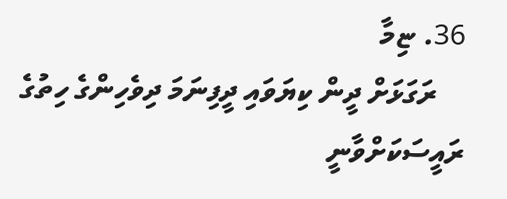36. ޏިމާ
    ރަގަޅަށް ދީން ކިޔަވައި ދީފިނަމަ ދިވެހިންގެ ހިތުގެ ރައީސަކަށްވާނީ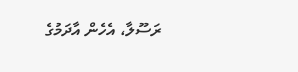ރަސޫލާ، އެހެން އާދަމުގެ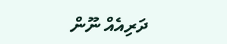ދަރިއެއް ނޫން